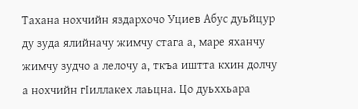Тахана нохчийн яздархочо Уциев Абус дуьйцур ду зуда ялийначу жимчу стага а, маре яханчу жимчу зудчо а лелочу а, ткъа иштта кхин долчу а нохчийн гIиллакех лаьцна. Цо дуьххьара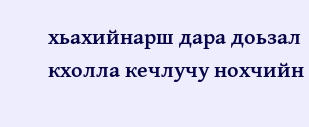хьахийнарш дара доьзал кхолла кечлучу нохчийн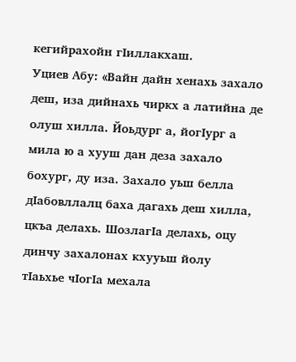кегийрахойн гIиллакхаш.
Уциев Абу: «Вайн дайн хенахь захало деш, иза дийнахь чиркх а латийна де олуш хилла. Йоьдург а, йогIург а мила ю а хууш дан деза захало бохург, ду иза. Захало уьш белла дIабовллалц баха дагахь деш хилла, цкъа делахь. ШозлагIа делахь, оцу динчу захалонах кхууьш йолу тIаьхье чIогIа мехала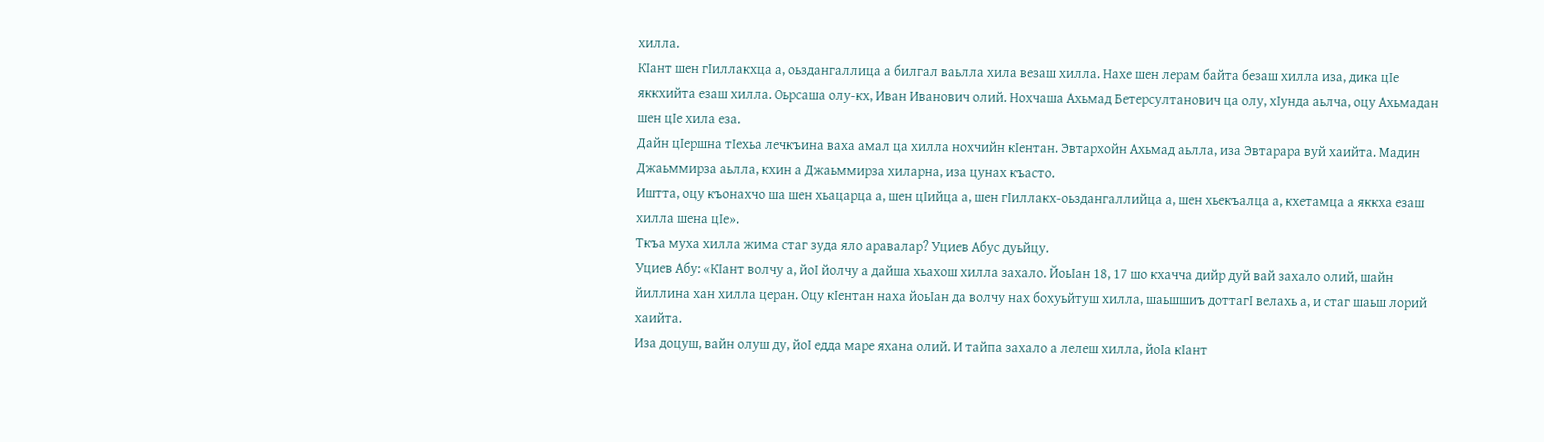хилла.
КIант шен гIиллакхца а, оьздангаллица а билгал ваьлла хила везаш хилла. Нахе шен лерам байта безаш хилла иза, дика цIе яккхийта езаш хилла. Оьрсаша олу-кх, Иван Иванович олий. Нохчаша Ахьмад Бетерсултанович ца олу, хIунда аьлча, оцу Ахьмадан шен цIе хила еза.
Дайн цIершна тIехьа лечкъина ваха амал ца хилла нохчийн кIентан. Эвтархойн Ахьмад аьлла, иза Эвтарара вуй хаийта. Мадин Джаьммирза аьлла, кхин а Джаьммирза хиларна, иза цунах къасто.
Иштта, оцу къонахчо ша шен хьацарца а, шен цIийца а, шен гIиллакх-оьздангаллийца а, шен хьекъалца а, кхетамца а яккха езаш хилла шена цIе».
Ткъа муха хилла жима стаг зуда яло аравалар? Уциев Абус дуьйцу.
Уциев Абу: «КIант волчу а, йоI йолчу а дайша хьахош хилла захало. ЙоьIан 18, 17 шо кхачча дийр дуй вай захало олий, шайн йиллина хан хилла церан. Оцу кIентан наха йоьIан да волчу нах бохуьйтуш хилла, шаьшшиъ доттагI велахь а, и стаг шаьш лорий хаийта.
Иза доцуш, вайн олуш ду, йоI едда маре яхана олий. И тайпа захало а лелеш хилла, йоIа кIант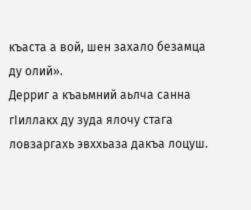къаста а вой, шен захало безамца ду олий».
Дерриг а къаьмний аьлча санна гIиллакх ду зуда ялочу стага ловзаргахь эвххьаза дакъа лоцуш.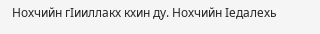Нохчийн гIииллакх кхин ду. Нохчийн Iедалехь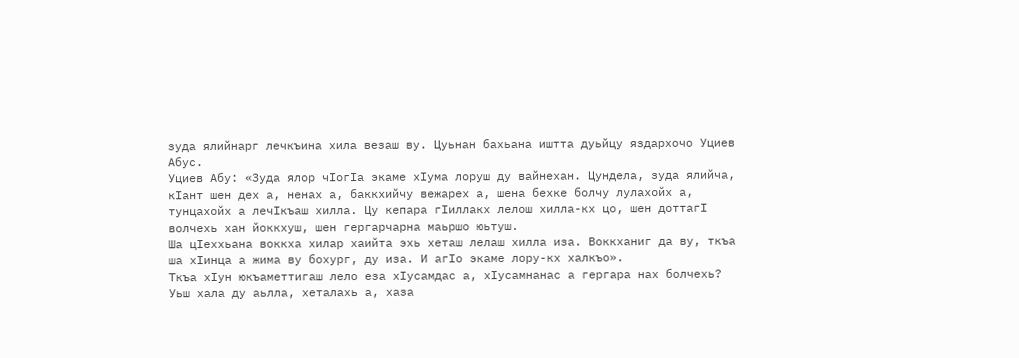зуда ялийнарг лечкъина хила везаш ву. Цуьнан бахьана иштта дуьйцу яздархочо Уциев Абус.
Уциев Абу: «Зуда ялор чIогIа экаме хIума лоруш ду вайнехан. Цундела, зуда ялийча, кIант шен дех а, ненах а, баккхийчу вежарех а, шена бехке болчу лулахойх а, тунцахойх а лечIкъаш хилла. Цу кепара гIиллакх лелош хилла-кх цо, шен доттагI волчехь хан йоккхуш, шен гергарчарна маьршо юьтуш.
Ша цIеххьана воккха хилар хаийта эхь хеташ лелаш хилла иза. Воккханиг да ву, ткъа ша хIинца а жима ву бохург, ду иза. И агIо экаме лору-кх халкъо».
Ткъа хIун юкъаметтигаш лело еза хIусамдас а, хIусамнанас а гергара нах болчехь? Уьш хала ду аьлла, хеталахь а, хаза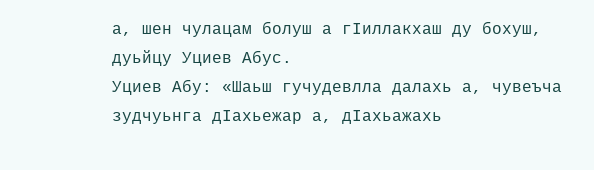а, шен чулацам болуш а гIиллакхаш ду бохуш, дуьйцу Уциев Абус.
Уциев Абу: «Шаьш гучудевлла далахь а, чувеъча зудчуьнга дIахьежар а, дIахьажахь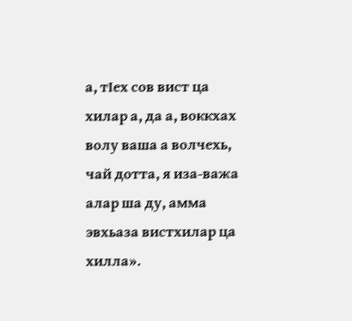а, тIех сов вист ца хилар а, да а, воккхах волу ваша а волчехь, чай дотта, я иза-важа алар ша ду, амма эвхьаза вистхилар ца хилла».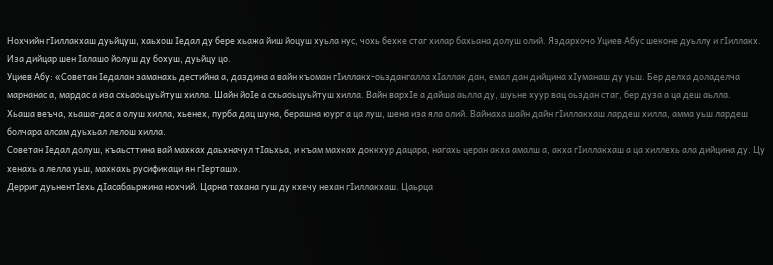Нохчийн гIиллакхаш дуьйцуш, хаьхош Iедал ду бере хьажа йиш йоцуш хуьла нус, чохь бехке стаг хилар бахьана долуш олий. Яздархочо Уциев Абус шеконе дуьллу и гIиллакх. Иза дийцар шен Iалашо йолуш ду бохуш, дуьйцу цо.
Уциев Абу: «Советан Iедалан заманахь дестийна а, даздина а вайн къоман гIиллакх-оьздангалла хIаллак дан, емал дан дийцина хIуманаш ду уьш. Бер делха доладелча марнанас а, мардас а иза схьаоьцуьйтуш хилла. Шайн йоIе а схьаоьцуьйтуш хилла. Вайн вархIе а дайша аьлла ду, шуьне хуур вац оьздан стаг, бер дуза а ца деш аьлла.
Хьаша веъча, хьаша-дас а олуш хилла, хьенех, пурба дац шуна, берашна юург а ца луш, шена иза яла олий. Вайнаха шайн дайн гIиллакхаш лардеш хилла, амма уьш лардеш болчара алсам дуьхьал лелош хилла.
Советан Iедал долуш, къаьсттина вай махках даьхначул тIаьхьа, и къам махках доккхур дацара, нагахь церан акха амалш а, акха гIиллакхаш а ца хиллехь ала дийцина ду. Цу хенахь а лелла уьш, махкахь русификаци ян гIерташ».
Дерриг дуьнентIехь дIасабаьржина нохчий. Царна тахана гуш ду кхечу нехан гIиллакхаш. Цаьрца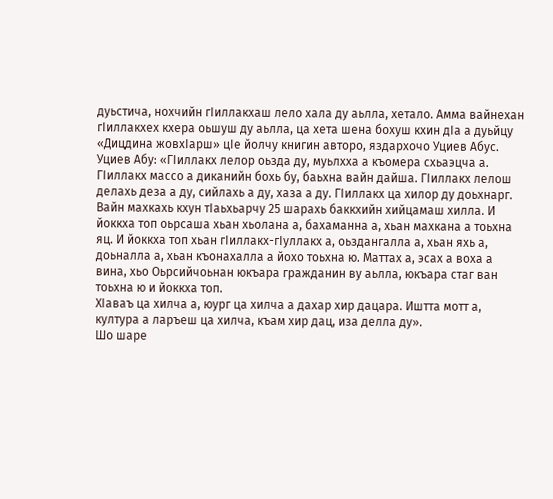дуьстича, нохчийн гIиллакхаш лело хала ду аьлла, хетало. Амма вайнехан гIиллакхех кхера оьшуш ду аьлла, ца хета шена бохуш кхин дIа а дуьйцу «Дицдина жовхIарш» цIе йолчу книгин авторо, яздархочо Уциев Абус.
Уциев Абу: «ГIиллакх лелор оьзда ду, муьлхха а къомера схьаэцча а. ГIиллакх массо а диканийн бохь бу, баьхна вайн дайша. ГIиллакх лелош делахь деза а ду, сийлахь а ду, хаза а ду. ГIиллакх ца хилор ду доьхнарг.
Вайн махкахь кхун тIаьхьарчу 25 шарахь баккхийн хийцамаш хилла. И йоккха топ оьрсаша хьан хьолана а, бахаманна а, хьан махкана а тоьхна яц. И йоккха топ хьан гIиллакх-гIуллакх а, оьздангалла а, хьан яхь а, доьналла а, хьан къонахалла а йохо тоьхна ю. Маттах а, эсах а воха а вина, хьо Оьрсийчоьнан юкъара гражданин ву аьлла, юкъара стаг ван тоьхна ю и йоккха топ.
ХIаваъ ца хилча а, юург ца хилча а дахар хир дацара. Иштта мотт а, култура а ларъеш ца хилча, къам хир дац, иза делла ду».
Шо шаре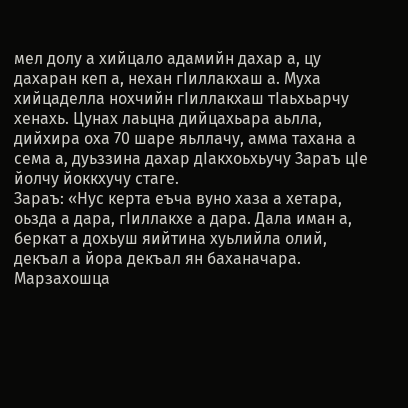мел долу а хийцало адамийн дахар а, цу дахаран кеп а, нехан гIиллакхаш а. Муха хийцаделла нохчийн гIиллакхаш тIаьхьарчу хенахь. Цунах лаьцна дийцахьара аьлла, дийхира оха 70 шаре яьллачу, амма тахана а сема а, дуьззина дахар дIакхоьхьучу Зараъ цIе йолчу йоккхучу стаге.
Зараъ: «Нус керта еъча вуно хаза а хетара, оьзда а дара, гIиллакхе а дара. Дала иман а, беркат а дохьуш яийтина хуьлийла олий, декъал а йора декъал ян баханачара. Марзахошца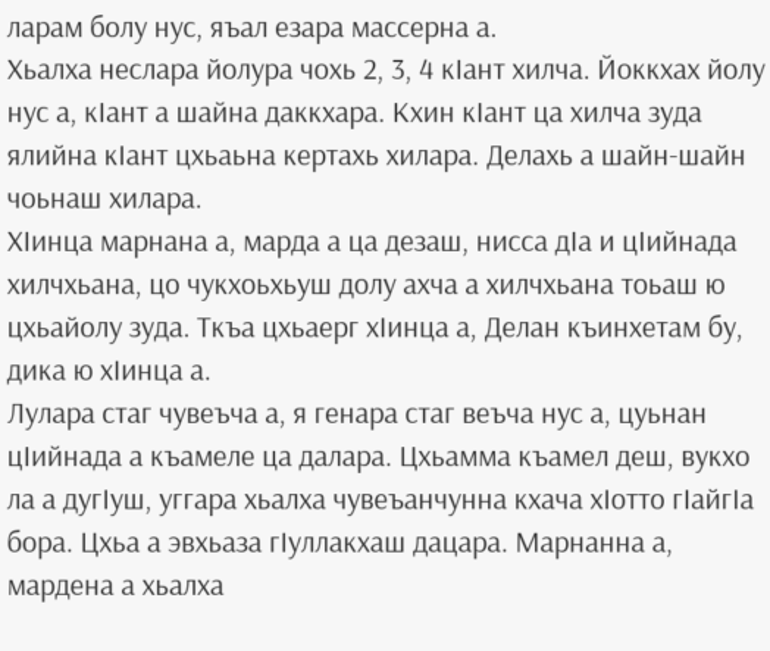ларам болу нус, яъал езара массерна а.
Хьалха неслара йолура чохь 2, 3, 4 кIант хилча. Йоккхах йолу нус а, кIант а шайна даккхара. Кхин кIант ца хилча зуда ялийна кIант цхьаьна кертахь хилара. Делахь а шайн-шайн чоьнаш хилара.
ХIинца марнана а, марда а ца дезаш, нисса дIа и цIийнада хилчхьана, цо чукхоьхьуш долу ахча а хилчхьана тоьаш ю цхьайолу зуда. Ткъа цхьаерг хIинца а, Делан къинхетам бу, дика ю хIинца а.
Лулара стаг чувеъча а, я генара стаг веъча нус а, цуьнан цIийнада а къамеле ца далара. Цхьамма къамел деш, вукхо ла а дугIуш, уггара хьалха чувеъанчунна кхача хIотто гIайгIа бора. Цхьа а эвхьаза гIуллакхаш дацара. Марнанна а, мардена а хьалха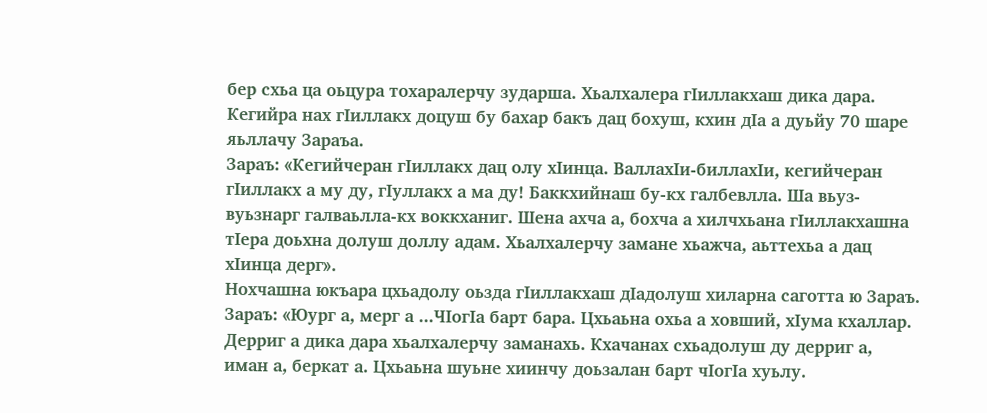бер схьа ца оьцура тохаралерчу зударша. Хьалхалера гIиллакхаш дика дара.
Кегийра нах гIиллакх доцуш бу бахар бакъ дац бохуш, кхин дIа а дуьйу 70 шаре яьллачу Зараъа.
Зараъ: «Кегийчеран гIиллакх дац олу хIинца. ВаллахIи-биллахIи, кегийчеран гIиллакх а му ду, гIуллакх а ма ду! Баккхийнаш бу-кх галбевлла. Ша вьуз-вуьзнарг галваьлла-кх воккханиг. Шена ахча а, бохча а хилчхьана гIиллакхашна тIера доьхна долуш доллу адам. Хьалхалерчу замане хьажча, аьттехьа а дац хIинца дерг».
Нохчашна юкъара цхьадолу оьзда гIиллакхаш дIадолуш хиларна саготта ю Зараъ.
Зараъ: «Юург а, мерг а ...ЧIогIа барт бара. Цхьаьна охьа а ховший, хIума кхаллар. Дерриг а дика дара хьалхалерчу заманахь. Кхачанах схьадолуш ду дерриг а, иман а, беркат а. Цхьаьна шуьне хиинчу доьзалан барт чIогIа хуьлу.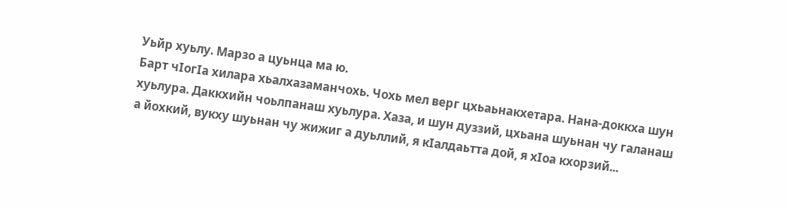Уьйр хуьлу. Марзо а цуьнца ма ю.
Барт чIогIа хилара хьалхазаманчохь. Чохь мел верг цхьаьнакхетара. Нана-доккха шун хуьлура. Даккхийн чоьлпанаш хуьлура. Хаза, и шун дуззий, цхьана шуьнан чу галанаш а йохкий, вукху шуьнан чу жижиг а дуьллий, я кIалдаьтта дой, я хIоа кхорзий...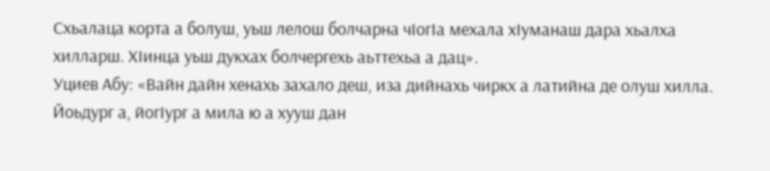Схьалаца корта а болуш, уьш лелош болчарна чIогIа мехала хIуманаш дара хьалха хилларш. ХIинца уьш дукхах болчергехь аьттехьа а дац».
Уциев Абу: «Вайн дайн хенахь захало деш, иза дийнахь чиркх а латийна де олуш хилла. Йоьдург а, йогIург а мила ю а хууш дан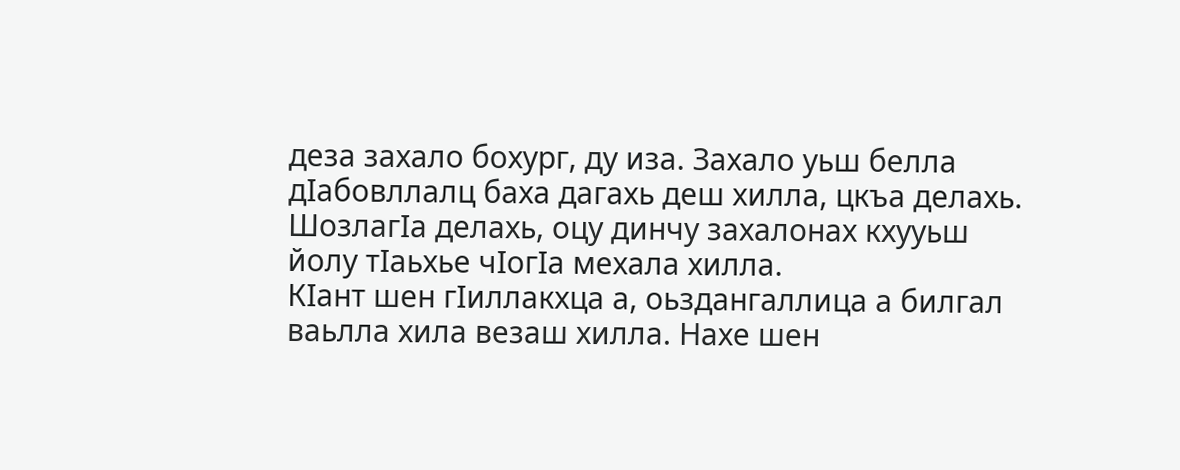деза захало бохург, ду иза. Захало уьш белла дIабовллалц баха дагахь деш хилла, цкъа делахь. ШозлагIа делахь, оцу динчу захалонах кхууьш йолу тIаьхье чIогIа мехала хилла.
КIант шен гIиллакхца а, оьздангаллица а билгал ваьлла хила везаш хилла. Нахе шен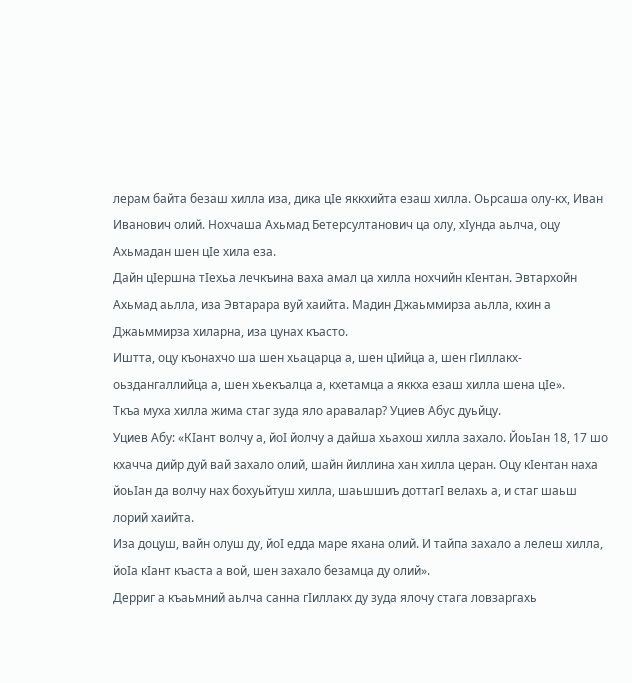лерам байта безаш хилла иза, дика цIе яккхийта езаш хилла. Оьрсаша олу-кх, Иван Иванович олий. Нохчаша Ахьмад Бетерсултанович ца олу, хIунда аьлча, оцу Ахьмадан шен цIе хила еза.
Дайн цIершна тIехьа лечкъина ваха амал ца хилла нохчийн кIентан. Эвтархойн Ахьмад аьлла, иза Эвтарара вуй хаийта. Мадин Джаьммирза аьлла, кхин а Джаьммирза хиларна, иза цунах къасто.
Иштта, оцу къонахчо ша шен хьацарца а, шен цIийца а, шен гIиллакх-оьздангаллийца а, шен хьекъалца а, кхетамца а яккха езаш хилла шена цIе».
Ткъа муха хилла жима стаг зуда яло аравалар? Уциев Абус дуьйцу.
Уциев Абу: «КIант волчу а, йоI йолчу а дайша хьахош хилла захало. ЙоьIан 18, 17 шо кхачча дийр дуй вай захало олий, шайн йиллина хан хилла церан. Оцу кIентан наха йоьIан да волчу нах бохуьйтуш хилла, шаьшшиъ доттагI велахь а, и стаг шаьш лорий хаийта.
Иза доцуш, вайн олуш ду, йоI едда маре яхана олий. И тайпа захало а лелеш хилла, йоIа кIант къаста а вой, шен захало безамца ду олий».
Дерриг а къаьмний аьлча санна гIиллакх ду зуда ялочу стага ловзаргахь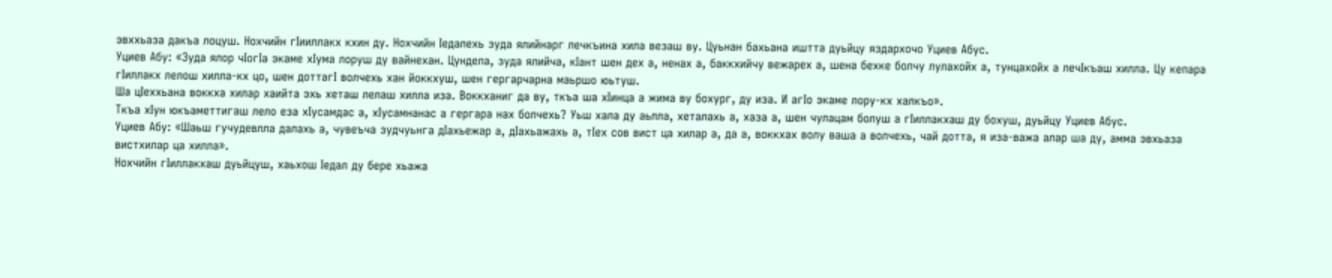эвххьаза дакъа лоцуш. Нохчийн гIииллакх кхин ду. Нохчийн Iедалехь зуда ялийнарг лечкъина хила везаш ву. Цуьнан бахьана иштта дуьйцу яздархочо Уциев Абус.
Уциев Абу: «Зуда ялор чIогIа экаме хIума лоруш ду вайнехан. Цундела, зуда ялийча, кIант шен дех а, ненах а, баккхийчу вежарех а, шена бехке болчу лулахойх а, тунцахойх а лечIкъаш хилла. Цу кепара гIиллакх лелош хилла-кх цо, шен доттагI волчехь хан йоккхуш, шен гергарчарна маьршо юьтуш.
Ша цIеххьана воккха хилар хаийта эхь хеташ лелаш хилла иза. Воккханиг да ву, ткъа ша хIинца а жима ву бохург, ду иза. И агIо экаме лору-кх халкъо».
Ткъа хIун юкъаметтигаш лело еза хIусамдас а, хIусамнанас а гергара нах болчехь? Уьш хала ду аьлла, хеталахь а, хаза а, шен чулацам болуш а гIиллакхаш ду бохуш, дуьйцу Уциев Абус.
Уциев Абу: «Шаьш гучудевлла далахь а, чувеъча зудчуьнга дIахьежар а, дIахьажахь а, тIех сов вист ца хилар а, да а, воккхах волу ваша а волчехь, чай дотта, я иза-важа алар ша ду, амма эвхьаза вистхилар ца хилла».
Нохчийн гIиллакхаш дуьйцуш, хаьхош Iедал ду бере хьажа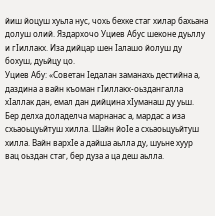йиш йоцуш хуьла нус, чохь бехке стаг хилар бахьана долуш олий. Яздархочо Уциев Абус шеконе дуьллу и гIиллакх. Иза дийцар шен Iалашо йолуш ду бохуш, дуьйцу цо.
Уциев Абу: «Советан Iедалан заманахь дестийна а, даздина а вайн къоман гIиллакх-оьздангалла хIаллак дан, емал дан дийцина хIуманаш ду уьш. Бер делха доладелча марнанас а, мардас а иза схьаоьцуьйтуш хилла. Шайн йоIе а схьаоьцуьйтуш хилла. Вайн вархIе а дайша аьлла ду, шуьне хуур вац оьздан стаг, бер дуза а ца деш аьлла.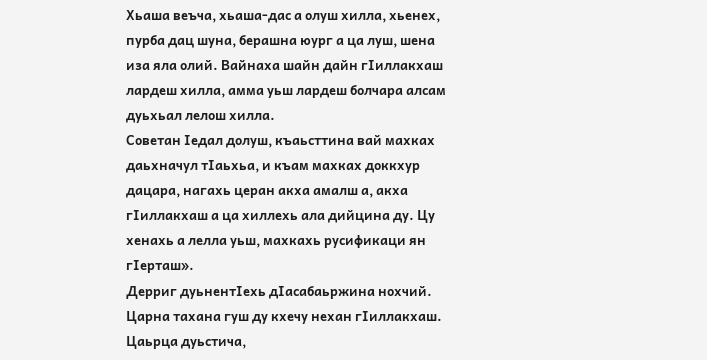Хьаша веъча, хьаша-дас а олуш хилла, хьенех, пурба дац шуна, берашна юург а ца луш, шена иза яла олий. Вайнаха шайн дайн гIиллакхаш лардеш хилла, амма уьш лардеш болчара алсам дуьхьал лелош хилла.
Советан Iедал долуш, къаьсттина вай махках даьхначул тIаьхьа, и къам махках доккхур дацара, нагахь церан акха амалш а, акха гIиллакхаш а ца хиллехь ала дийцина ду. Цу хенахь а лелла уьш, махкахь русификаци ян гIерташ».
Дерриг дуьнентIехь дIасабаьржина нохчий. Царна тахана гуш ду кхечу нехан гIиллакхаш. Цаьрца дуьстича,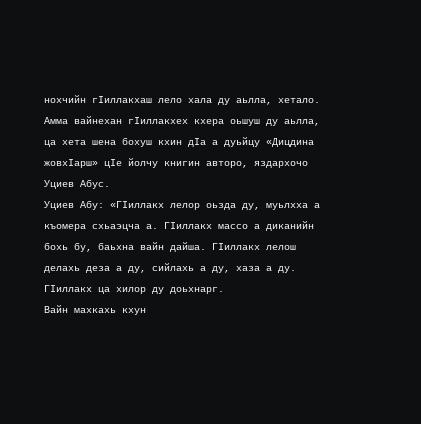нохчийн гIиллакхаш лело хала ду аьлла, хетало. Амма вайнехан гIиллакхех кхера оьшуш ду аьлла, ца хета шена бохуш кхин дIа а дуьйцу «Дицдина жовхIарш» цIе йолчу книгин авторо, яздархочо Уциев Абус.
Уциев Абу: «ГIиллакх лелор оьзда ду, муьлхха а къомера схьаэцча а. ГIиллакх массо а диканийн бохь бу, баьхна вайн дайша. ГIиллакх лелош делахь деза а ду, сийлахь а ду, хаза а ду. ГIиллакх ца хилор ду доьхнарг.
Вайн махкахь кхун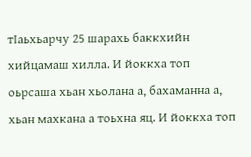тIаьхьарчу 25 шарахь баккхийн хийцамаш хилла. И йоккха топ оьрсаша хьан хьолана а, бахаманна а, хьан махкана а тоьхна яц. И йоккха топ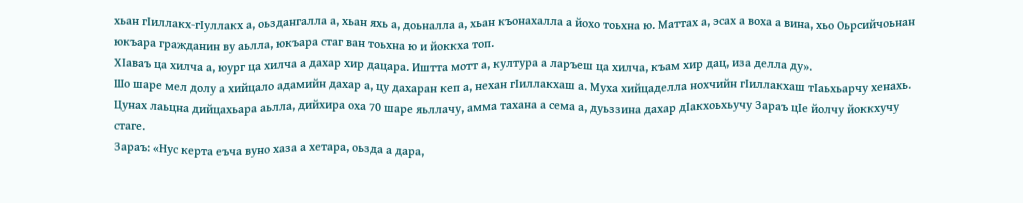хьан гIиллакх-гIуллакх а, оьздангалла а, хьан яхь а, доьналла а, хьан къонахалла а йохо тоьхна ю. Маттах а, эсах а воха а вина, хьо Оьрсийчоьнан юкъара гражданин ву аьлла, юкъара стаг ван тоьхна ю и йоккха топ.
ХIаваъ ца хилча а, юург ца хилча а дахар хир дацара. Иштта мотт а, култура а ларъеш ца хилча, къам хир дац, иза делла ду».
Шо шаре мел долу а хийцало адамийн дахар а, цу дахаран кеп а, нехан гIиллакхаш а. Муха хийцаделла нохчийн гIиллакхаш тIаьхьарчу хенахь. Цунах лаьцна дийцахьара аьлла, дийхира оха 70 шаре яьллачу, амма тахана а сема а, дуьззина дахар дIакхоьхьучу Зараъ цIе йолчу йоккхучу стаге.
Зараъ: «Нус керта еъча вуно хаза а хетара, оьзда а дара,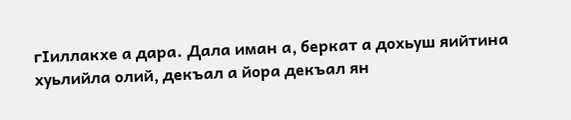гIиллакхе а дара. Дала иман а, беркат а дохьуш яийтина хуьлийла олий, декъал а йора декъал ян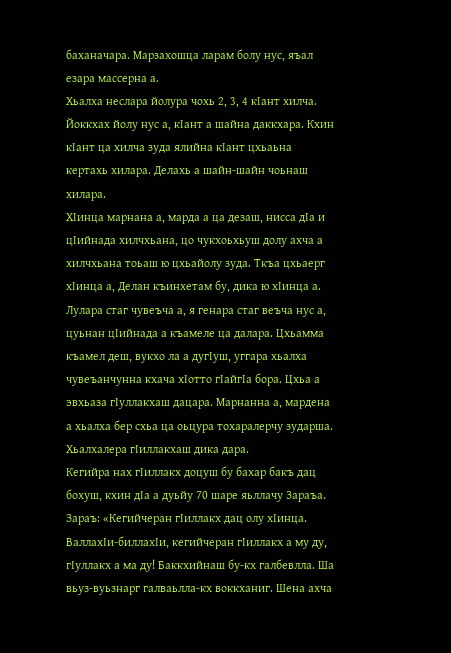баханачара. Марзахошца ларам болу нус, яъал езара массерна а.
Хьалха неслара йолура чохь 2, 3, 4 кIант хилча. Йоккхах йолу нус а, кIант а шайна даккхара. Кхин кIант ца хилча зуда ялийна кIант цхьаьна кертахь хилара. Делахь а шайн-шайн чоьнаш хилара.
ХIинца марнана а, марда а ца дезаш, нисса дIа и цIийнада хилчхьана, цо чукхоьхьуш долу ахча а хилчхьана тоьаш ю цхьайолу зуда. Ткъа цхьаерг хIинца а, Делан къинхетам бу, дика ю хIинца а.
Лулара стаг чувеъча а, я генара стаг веъча нус а, цуьнан цIийнада а къамеле ца далара. Цхьамма къамел деш, вукхо ла а дугIуш, уггара хьалха чувеъанчунна кхача хIотто гIайгIа бора. Цхьа а эвхьаза гIуллакхаш дацара. Марнанна а, мардена а хьалха бер схьа ца оьцура тохаралерчу зударша. Хьалхалера гIиллакхаш дика дара.
Кегийра нах гIиллакх доцуш бу бахар бакъ дац бохуш, кхин дIа а дуьйу 70 шаре яьллачу Зараъа.
Зараъ: «Кегийчеран гIиллакх дац олу хIинца. ВаллахIи-биллахIи, кегийчеран гIиллакх а му ду, гIуллакх а ма ду! Баккхийнаш бу-кх галбевлла. Ша вьуз-вуьзнарг галваьлла-кх воккханиг. Шена ахча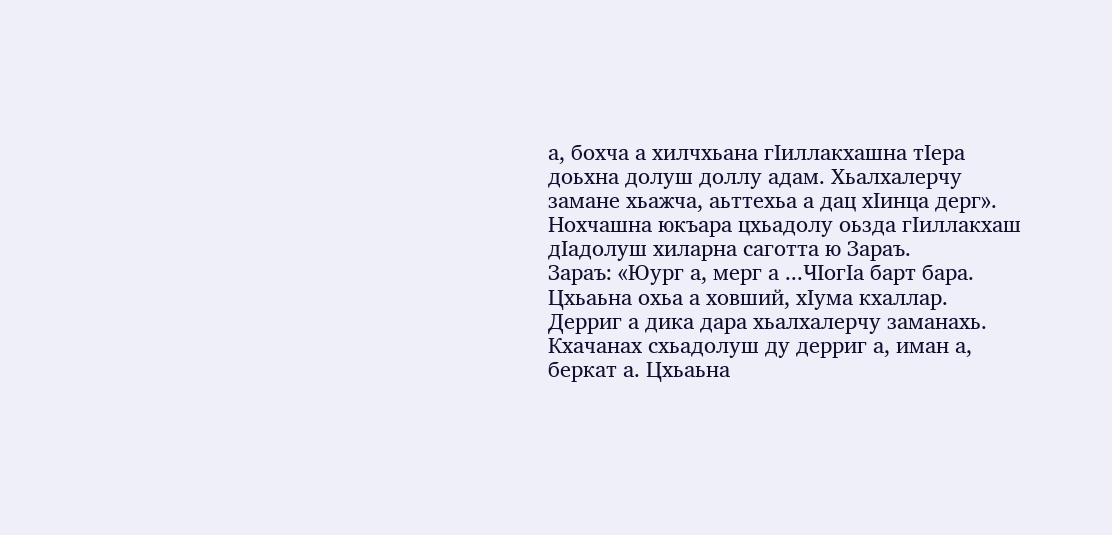а, бохча а хилчхьана гIиллакхашна тIера доьхна долуш доллу адам. Хьалхалерчу замане хьажча, аьттехьа а дац хIинца дерг».
Нохчашна юкъара цхьадолу оьзда гIиллакхаш дIадолуш хиларна саготта ю Зараъ.
Зараъ: «Юург а, мерг а ...ЧIогIа барт бара. Цхьаьна охьа а ховший, хIума кхаллар. Дерриг а дика дара хьалхалерчу заманахь. Кхачанах схьадолуш ду дерриг а, иман а, беркат а. Цхьаьна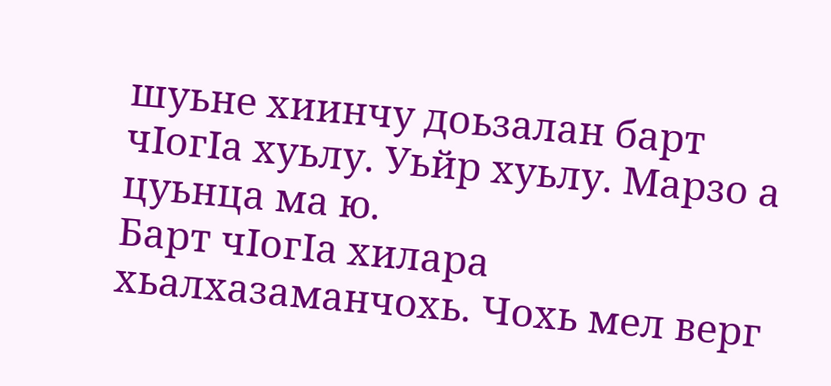шуьне хиинчу доьзалан барт чIогIа хуьлу. Уьйр хуьлу. Марзо а цуьнца ма ю.
Барт чIогIа хилара хьалхазаманчохь. Чохь мел верг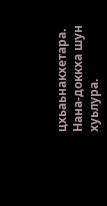цхьаьнакхетара. Нана-доккха шун хуьлура.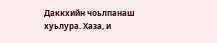Даккхийн чоьлпанаш хуьлура. Хаза, и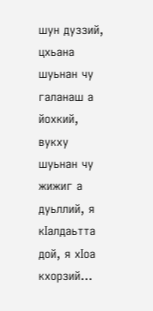шун дуззий, цхьана шуьнан чу галанаш а йохкий, вукху шуьнан чу жижиг а дуьллий, я кIалдаьтта дой, я хIоа кхорзий...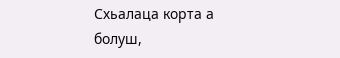Схьалаца корта а болуш,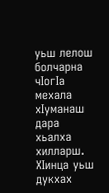уьш лелош болчарна чIогIа мехала хIуманаш дара хьалха хилларш. ХIинца уьш дукхах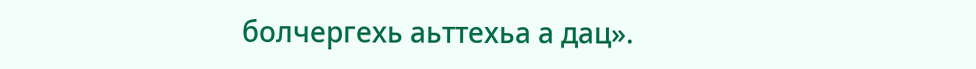болчергехь аьттехьа а дац».